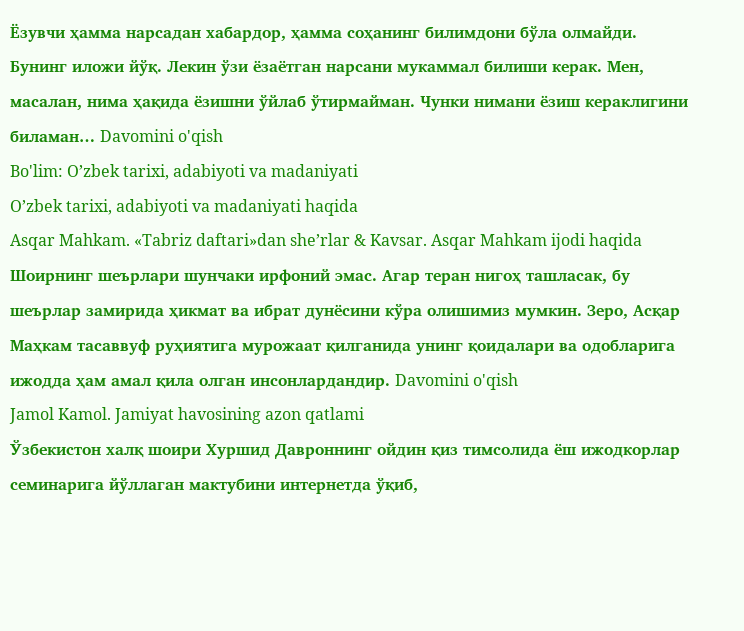Ёзувчи ҳамма нарсадан хабардор, ҳамма соҳанинг билимдони бўла олмайди. Бунинг иложи йўқ. Лекин ўзи ёзаётган нарсани мукаммал билиши керак. Мен, масалан, нима ҳақида ёзишни ўйлаб ўтирмайман. Чунки нимани ёзиш кераклигини биламан… Davomini o'qish
Bo'lim: O’zbek tarixi, adabiyoti va madaniyati
O’zbek tarixi, adabiyoti va madaniyati haqida
Asqar Mahkam. «Tabriz daftari»dan she’rlar & Kavsar. Asqar Mahkam ijodi haqida
Шоирнинг шеърлари шунчаки ирфоний эмас. Агар теран нигоҳ ташласак, бу шеърлар замирида ҳикмат ва ибрат дунёсини кўра олишимиз мумкин. Зеро, Асқар Маҳкам тасаввуф руҳиятига мурожаат қилганида унинг қоидалари ва одобларига ижодда ҳам амал қила олган инсонлардандир. Davomini o'qish
Jamol Kamol. Jamiyat havosining azon qatlami
Ўзбекистон халқ шоири Хуршид Давроннинг ойдин қиз тимсолида ёш ижодкорлар семинарига йўллаган мактубини интернетда ўқиб,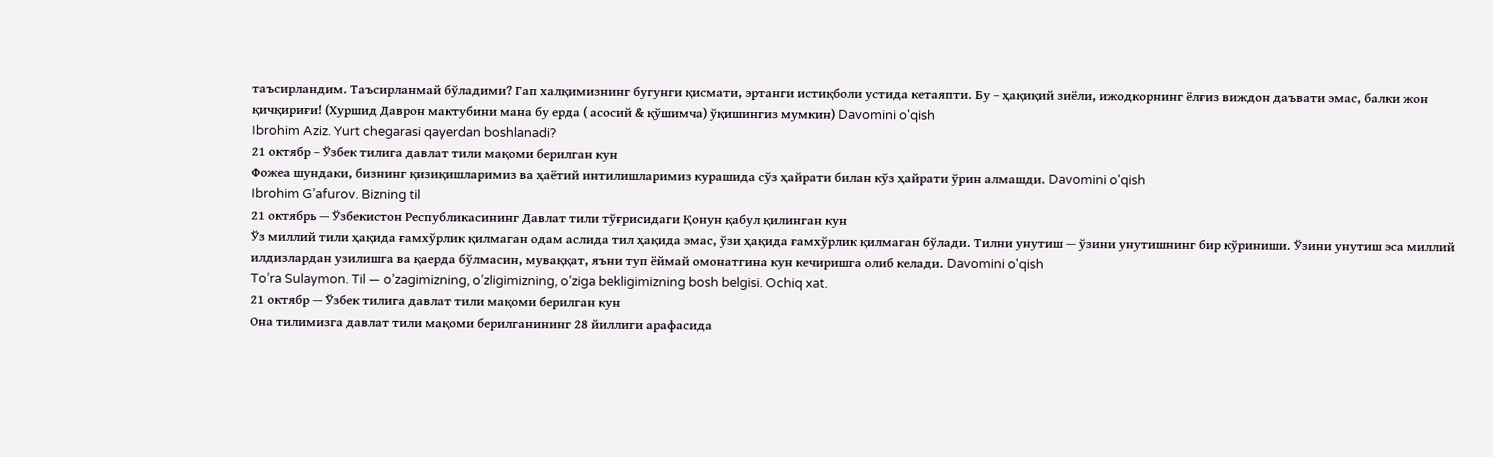таъсирландим. Таъсирланмай бўладими? Гап халқимизнинг бугунги қисмати, эртанги истиқболи устида кетаяпти. Бу – ҳақиқий зиёли, ижодкорнинг ёлғиз виждон даъвати эмас, балки жон қичқириғи! (Хуршид Даврон мактубини мана бу ерда ( асосий & қўшимча) ўқишингиз мумкин) Davomini o'qish
Ibrohim Aziz. Yurt chegarasi qayerdan boshlanadi?
21 октябр – Ўзбек тилига давлат тили мақоми берилган кун
Фожеа шундаки, бизнинг қизиқишларимиз ва ҳаётий интилишларимиз курашида сўз ҳайрати билан кўз ҳайрати ўрин алмашди. Davomini o'qish
Ibrohim G’afurov. Bizning til
21 октябрь — Ўзбекистон Республикасининг Давлат тили тўғрисидаги Қонун қабул қилинган кун
Ўз миллий тили ҳақида ғамхўрлик қилмаган одам аслида тил ҳақида эмас, ўзи ҳақида ғамхўрлик қилмаган бўлади. Тилни унутиш — ўзини унутишнинг бир кўриниши. Ўзини унутиш эса миллий илдизлардан узилишга ва қаерда бўлмасин, муваққат, яъни туп ёймай омонатгина кун кечиришга олиб келади. Davomini o'qish
To’ra Sulaymon. Til — o’zagimizning, o’zligimizning, o’ziga bekligimizning bosh belgisi. Ochiq xat.
21 октябр — Ўзбек тилига давлат тили мақоми берилган кун
Она тилимизга давлат тили мақоми берилганининг 28 йиллиги арафасида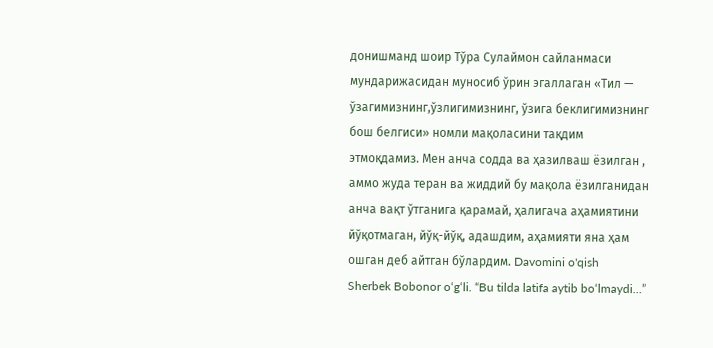донишманд шоир Тўра Сулаймон сайланмаси мундарижасидан муносиб ўрин эгаллаган «Тил — ўзагимизнинг,ўзлигимизнинг, ўзига беклигимизнинг бош белгиси» номли мақоласини тақдим этмоқдамиз. Мен анча содда ва ҳазилваш ёзилган , аммо жуда теран ва жиддий бу мақола ёзилганидан анча вақт ўтганига қарамай, ҳалигача аҳамиятини йўқотмаган, йўқ-йўқ, адашдим, аҳамияти яна ҳам ошган деб айтган бўлардим. Davomini o'qish
Sherbek Bobonor o‘g‘li. “Bu tilda latifa aytib bo‘lmaydi…”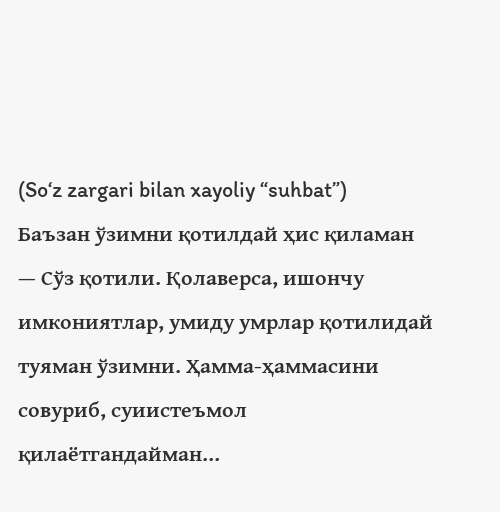(So‘z zargari bilan xayoliy “suhbat”)
Баъзан ўзимни қотилдай ҳис қиламан — Сўз қотили. Қолаверса, ишончу имкониятлар, умиду умрлар қотилидай туяман ўзимни. Ҳамма-ҳаммасини совуриб, суиистеъмол қилаётгандайман…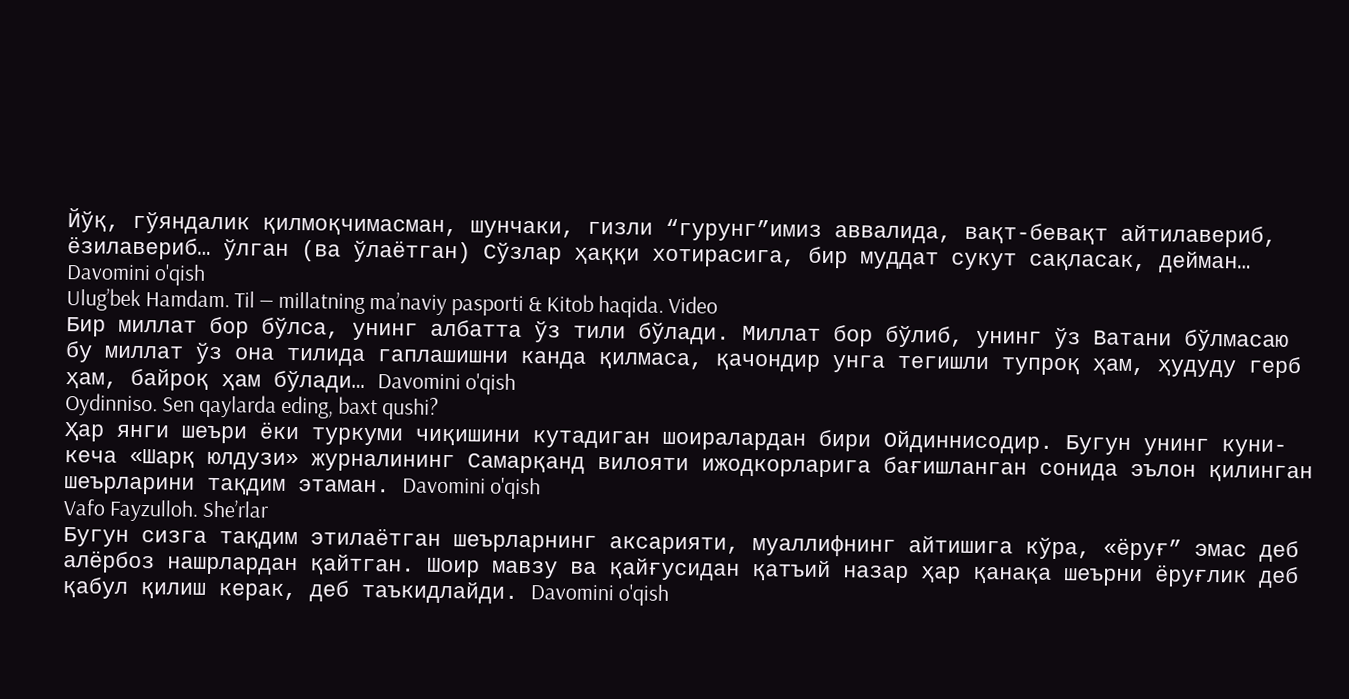Йўқ, гўяндалик қилмоқчимасман, шунчаки, гизли “гурунг”имиз аввалида, вақт-бевақт айтилавериб, ёзилавериб… ўлган (ва ўлаётган) Сўзлар ҳаққи хотирасига, бир муддат сукут сақласак, дейман… Davomini o'qish
Ulug’bek Hamdam. Til — millatning ma’naviy pasporti & Kitob haqida. Video
Бир миллат бор бўлса, унинг албатта ўз тили бўлади. Миллат бор бўлиб, унинг ўз Ватани бўлмасаю бу миллат ўз она тилида гаплашишни канда қилмаса, қачондир унга тегишли тупроқ ҳам, ҳудуду герб ҳам, байроқ ҳам бўлади… Davomini o'qish
Oydinniso. Sen qaylarda eding, baxt qushi?
Ҳар янги шеъри ёки туркуми чиқишини кутадиган шоиралардан бири Ойдиннисодир. Бугун унинг куни-кеча «Шарқ юлдузи» журналининг Самарқанд вилояти ижодкорларига бағишланган сонида эълон қилинган шеърларини тақдим этаман. Davomini o'qish
Vafo Fayzulloh. She’rlar
Бугун сизга тақдим этилаётган шеърларнинг аксарияти, муаллифнинг айтишига кўра, «ёруғ” эмас деб алёрбоз нашрлардан қайтган. Шоир мавзу ва қайғусидан қатъий назар ҳар қанақа шеърни ёруғлик деб қабул қилиш керак, деб таъкидлайди. Davomini o'qish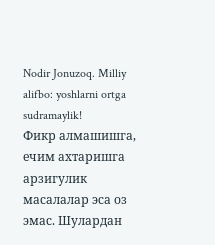Nodir Jonuzoq. Milliy alifbo: yoshlarni ortga sudramaylik!
Фикр алмашишга, ечим ахтаришга арзигулик масалалар эса оз эмас. Шулардан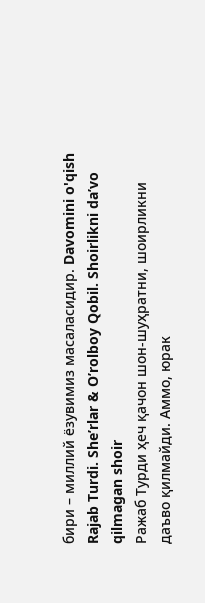бири – миллий ёзувимиз масаласидир. Davomini o'qish
Rajab Turdi. She’rlar & O’rolboy Qobil. Shoirlikni da’vo qilmagan shoir
Ражаб Турди ҳеч қачон шон-шуҳратни, шоирликни даъво қилмайди. Аммо, юрак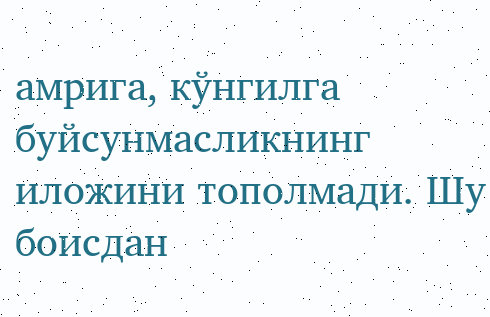амрига, кўнгилга буйсунмасликнинг иложини тополмади. Шу боисдан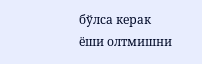бўлса керак ёши олтмишни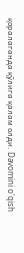қоралаганда қўлига қалам олди. Davomini o'qish